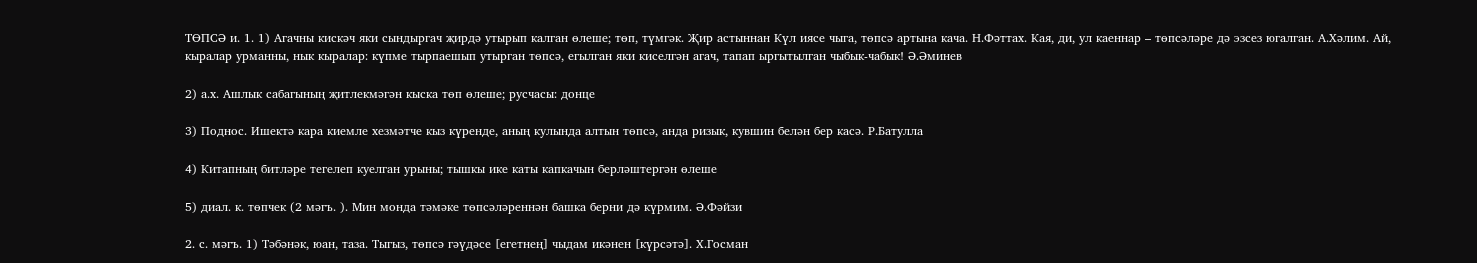ТӨПСӘ и. 1. 1) Агачны кискәч яки сындыргач җирдә утырып калган өлеше; төп, түмгәк. Җир астыннан Күл иясе чыга, төпсә артына кача. Н.Фәттах. Кая, ди, ул каеннар – төпсәләре дә эзсез югалган. А.Хәлим. Ай, кыралар урманны, нык кыралар: күпме тырпаешып утырган төпсә, егылган яки киселгән агач, тапап ыргытылган чыбык-чабык! Ә.Әминев

2) а.х. Ашлык сабагының җитлекмәгән кыска төп өлеше; русчасы: донце

3) Поднос. Ишектә кара киемле хезмәтче кыз күренде, аның кулында алтын төпсә, анда ризык, кувшин белән бер касә. Р.Батулла

4) Китапның битләре тегелеп куелган урыны; тышкы ике каты капкачын берләштергән өлеше

5) диал. к. төпчек (2 мәгъ. ). Мин монда тәмәке төпсәләреннән башка берни дә күрмим. Ә.Фәйзи

2. с. мәгъ. 1) Тәбәнәк, юан, таза. Тыгыз, төпсә гәүдәсе [егетнең] чыдам икәнен [күрсәтә]. Х.Госман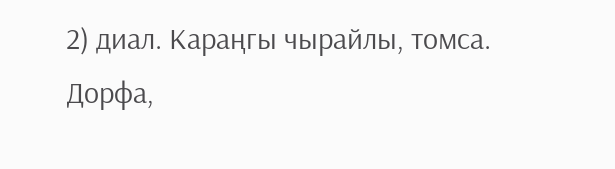2) диал. Караңгы чырайлы, томса. Дорфа,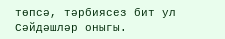төпсә, тәрбиясез бит ул Сәйдәшләр оныгы.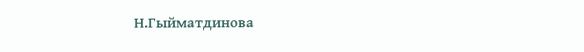Н.Гыйматдинова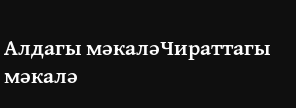Алдагы мәкаләЧираттагы мәкалә